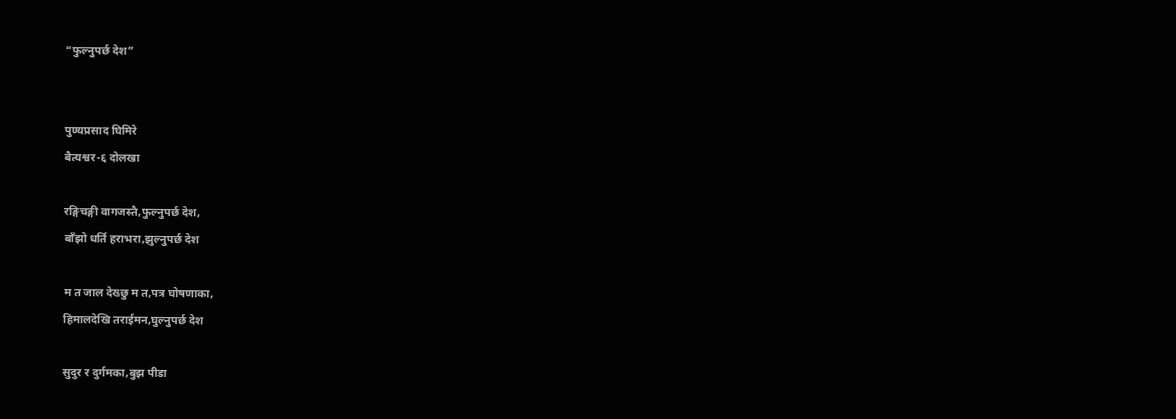“फुल्नुपर्छ देश”


पुण्यप्रसाद घिमिरे
बैत्यश्वर-६ दोलखा

रङ्गिचङ्गी वागजस्तै,फुल्नुपर्छ देश,
बाँझो धर्ति हराभरा,झुल्नुपर्छ देश

म त जाल देख्छु म त,पत्र घोषणाका,
हिमालदेखि तराईमन,घुल्नुपर्छ देश

सुदुर र दुर्गमका,बुझ पीडा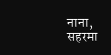नाना,
सहरमा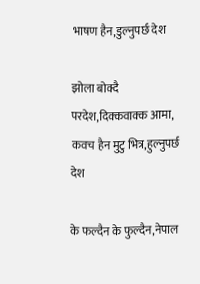भाषण हैन,डुल्नुपर्छ देश

झोला बोक्दै परदेश,दिक्कवाक्क आमा,
कवच हैन मुटु भित्र,हुल्नुपर्छ देश

के फल्दैन के फुल्दैन,नेपाल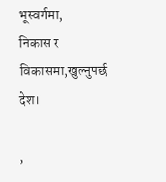भूस्वर्गमा,
निकास र विकासमा,खुल्नुपर्छ देश।

,